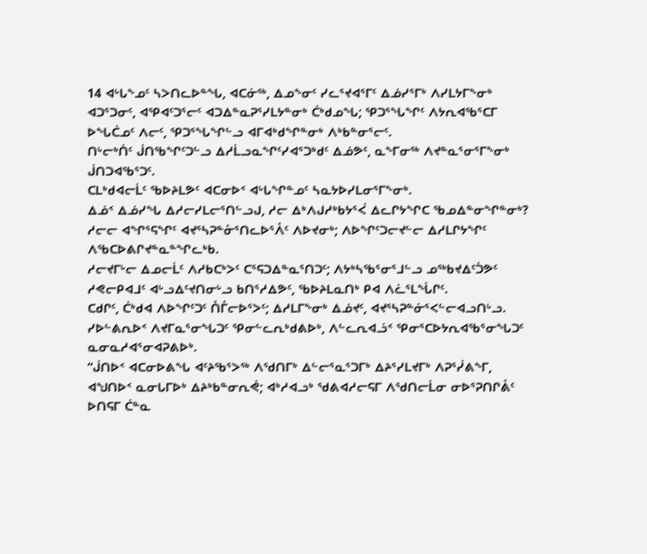14 ᐊᒡᒐᖕᓄᑦ ᓴᐳᑎᓚᐅᓐᖓ, ᐊᑕᓃᖅ, ᐃᓄᖕᓂᑦ ᓯᓚᕐᔪᐊᕐᒥᑦ ᐃᓅᓯᕐᒥᒃ ᐱᓯᒪᔭᒥᖕᓂᒃ ᐊᑐᕐᑐᓂᑦ, ᐊᕿᐊᑦᑐᕐᓕᑦ ᐊᑐᐃᓐᓇᕈᕐᓯᒪᔭᓐᓂᒃ ᑖᒃᑯᓄᖓ; ᕿᑐᕐᖓᖏᑦ ᐱᔭᕆᐊᖃᕐᑕᒥ ᐅᖓᑖᓄᑦ ᐱᓕᑦ, ᕿᑐᕐᖓᖏᓪᓗ ᐊᒥᐊᒃᑯᖏᓐᓂᒃ ᐱᒃᑲᓐᓂᕐᓕᑦ.
ᑎᒡᓕᒃᑏᑦ ᒎᑎᖃᖏᑦᑐᓪᓗ ᐃᓱᒫᓗᓇᖏᑦᓯᐊᕐᑐᒃᑯᑦ ᐃᓅᕗᑦ, ᓇᖕᒥᓂᖅ ᐱᔪᓐᓇᕐᓂᕐᒥᖕᓂᒃ ᒎᑎᑐᐊᖃᕐᑐᑦ.
ᑕᒪᒃᑯᐊᓕᒫᑦ ᖃᐅᔨᒪᕗᑦ ᐊᑕᓂᐅᑉ ᐊᒡᒐᖏᓐᓄᑦ ᓴᓇᔭᐅᓯᒪᓂᕐᒥᖕᓂᒃ.
ᐃᓅᑉ ᐃᓅᓯᖓ ᐃᓱᓕᓯᒪᓕᕐᑎᓪᓗᒍ, ᓱᓕ ᐃᒃᐱᒍᓱᒃᑲᔭᕐᐹ ᐃᓚᒋᔭᖏᑕ ᖃᓄᐃᓐᓂᖏᓐᓂᒃ?
ᓱᓕᓕ ᐊᖏᕐᕋᖏᑦ ᐊᔪᕐᓴᕈᓐᓁᕐᑎᓚᐅᕐᐰᑦ ᐱᐅᔪᓂᒃ; ᐱᐅᖏᑦᑐᓕᔪᓪᓕ ᐃᓱᒪᒋᔭᖏᑦ ᐱᖃᑕᐅᕕᒋᔪᓐᓇᓐᖏᓚᒃᑲ.
ᓱᓕᔪᒥᒡᓕ ᐃᓄᓕᒫᑦ ᐱᓱᑲᑕᒃᐳᑦ ᑕᕐᕋᑐᐃᓐᓇᕐᑎᑐᑦ; ᐱᔭᒃᓴᖃᕐᓂᕐᒧᓪᓗ ᓄᖅᑲᔪᐃᑦᑑᕗᑦ ᓱᕙᓕᑭᐊᒧᑦ ᐊᒡᓗᐃᑦᔪᑎᓂᒡᓗ ᑲᑎᕐᓱᐃᕗᑦ, ᖃᐅᔨᒪᓇᑎᒃ ᑭᐊ ᐱᓛᕐᒪᖔᒋᑦ.
ᑕᑯᒋᑦ, ᑖᒃᑯᐊ ᐱᐅᖏᑦᑐᑦ ᑍᒤᓕᐅᕐᐳᑦ; ᐃᓱᒪᒥᖕᓂᒃ ᐃᓅᔪᑦ, ᐊᔪᕐᓴᕈᓐᓃᕐᐸᓪᓕᐊᓗᑎᒡᓗ.
ᓯᐅᓪᕕᕆᐅᑉ ᐱᔪᒥᓇᕐᓂᖓᑐᑦ ᕿᓂᓪᓚᕆᒃᑯᕕᐅᒃ, ᐱᓪᓚᕆᐊᓘᑉ ᕿᓂᕐᑕᐅᔭᕆᐊᖃᕐᓂᖓᑐᑦ ᓇᓂᓇᓱᐊᕐᓂᐊᕈᕕᐅᒃ.
“ᒎᑎᐅᑉ ᐊᑕᓂᐅᕕᖓ ᐊᑦᔨᖃᕐᐳᖅ ᐱᖁᑎᒥᒃ ᐃᓪᓕᕐᓇᕐᑐᒥᒃ ᐃᔨᕐᓯᒪᔪᒥᒃ ᐱᕈᕐᓰᕕᖕᒥ, ᐊᖑᑎᐅᑉ ᓇᓂᒐᒥᐅᒃ ᐃᔨᒃᑲᓐᓂᕆᕚ; ᐊᒃᓱᐊᓗᒃ ᖁᕕᐊᓱᓕᕋᒥ ᐱᖁᑎᓕᒫᓂ ᓂᐅᕐᕈᑎᒋᕔᑦ ᐅᑎᕋᒥ ᑖᓐᓇ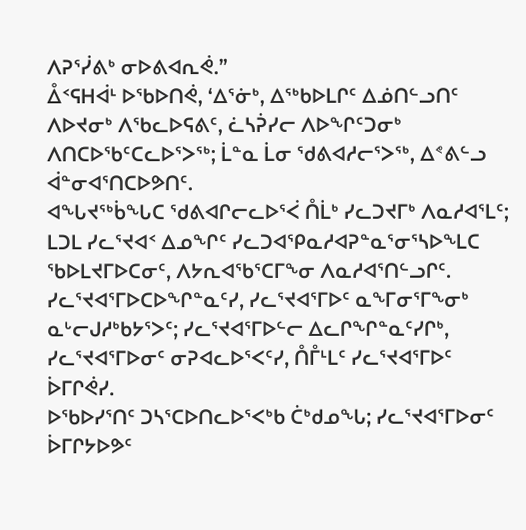ᐱᕈᕐᓰᕕᒃ ᓂᐅᕕᐊᕆᕚ.”
ᐂᑉᕋᕼᐋᒻ ᐅᖃᐅᑎᕚ, ‘ᐃᕐᓃᒃ, ᐃᖅᑲᐅᒪᒋᑦ ᐃᓅᑎᓪᓗᑎᑦ ᐱᐅᔪᓂᒃ ᐱᖃᓚᐅᕋᕕᑦ, ᓛᓴᕉᓯᓕ ᐱᐅᖏᑦᑐᓂᒃ ᐱᑎᑕᐅᖃᑦᑕᓚᐅᕐᐳᖅ; ᒫᓐᓇ ᒫᓂ ᖁᕕᐊᓱᓕᕐᐳᖅ, ᐃᕝᕕᓪᓗ ᐋᓐᓂᐊᕐᑎᑕᐅᕗᑎᑦ.
ᐊᖓᔪᖅᑳᖓᑕ ᖁᕕᐊᒋᓕᓚᐅᕐᐹ ᑍᒫᒃ ᓯᓚᑐᔪᒥᒃ ᐱᓇᓱᐊᕐᒪᑦ; ᒪᑐᒪ ᓯᓚᕐᔪᐊᑉ ᐃᓄᖏᑦ ᓯᓚᑐᐊᕿᓇᓱᐊᕈᓐᓇᕐᓂᕐᓴᐅᖕᒪᑕ ᖃᐅᒪᔪᒥᐅᑕᓂᑦ, ᐱᔭᕆᐊᖃᕐᑕᒥᖕᓂ ᐱᓇᓱᐊᕐᑎᓪᓗᒋᑦ.
ᓯᓚᕐᔪᐊᕐᒥᐅᑕᐅᖏᓐᓇᑦᓯ, ᓯᓚᕐᔪᐊᕐᒥᐅᑦ ᓇᖕᒥᓂᕐᒥᖕᓂᒃ ᓇᒡᓕᒍᓱᒃᑲᔭᕐᐳᑦ; ᓯᓚᕐᔪᐊᕐᒥᐅᓪᓕ ᐃᓚᒋᖏᓐᓇᑦᓯᒋᒃ, ᓯᓚᕐᔪᐊᕐᒥᐅᓂᑦ ᓂᕈᐊᓚᐅᕐᐸᑦᓯ, ᑍᒤᒻᒪᑦ ᓯᓚᕐᔪᐊᕐᒥᐅᑦ ᐆᒥᒋᕚᓯ.
ᐅᖃᐅᓯᕐᑎᑦ ᑐᓴᕐᑕᐅᑎᓚᐅᕐᐸᒃᑲ ᑖᒃᑯᓄᖓ; ᓯᓚᕐᔪᐊᕐᒥᐅᓂᑦ ᐆᒥᒋᔭᐅᕗᑦ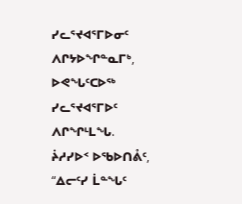ᓯᓚᕐᔪᐊᕐᒥᐅᓂᑦ ᐱᒋᔭᐅᖏᓐᓇᒥᒃ, ᐅᕙᖓᑦᑕᐅᖅ ᓯᓚᕐᔪᐊᕐᒥᐅᑦ ᐱᒋᖏᒻᒪᖓ.
ᔩᓱᓯᐅᑉ ᐅᖃᐅᑎᕔᑦ, “ᐃᓕᑦᓯ ᒫᓐᖓᑦ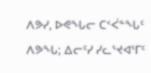ᐱᕗᓯ, ᐅᕙᖓᓕ ᑕᑉᐹᓐᖓᑦ ᐱᕗᖓ; ᐃᓕᑦᓯ ᓯᓚᕐᔪᐊᕐᒥᑦ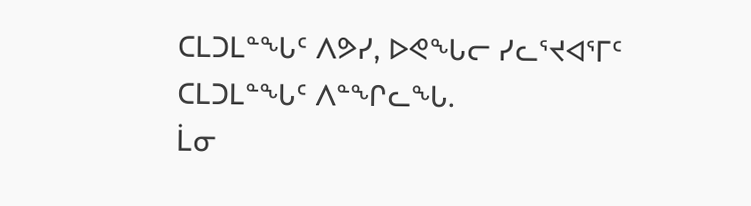ᑕᒪᑐᒪᓐᖓᑦ ᐱᕗᓯ, ᐅᕙᖓᓕ ᓯᓚᕐᔪᐊᕐᒥᑦ ᑕᒪᑐᒪᓐᖓᑦ ᐱᓐᖏᓚᖓ.
ᒫᓂ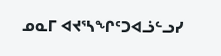ᓄᓇᒥ ᐊᔪᕐᓴᖏᑦᑐᐊᓘᓪᓗᓯ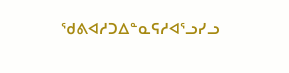ᖁᕕᐊᓱᑐᐃᓐᓇᕋᓱᐊᕐᓗᓯᓗ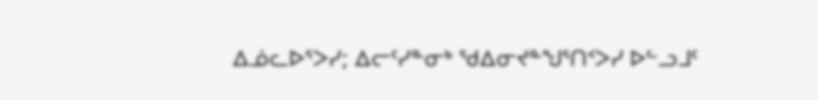ᐃᓅᓚᐅᕐᐳᓯ; ᐃᓕᑦᓯᓐᓂᒃ ᖁᐃᓂᔪᓐᖑᕐᑎᑉᐳᓯ ᐅᓪᓗᒧᑦ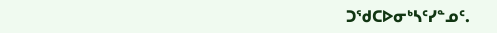ᑐᖁᑕᐅᓂᒃᓴᑦᓯᓐᓄᑦ.